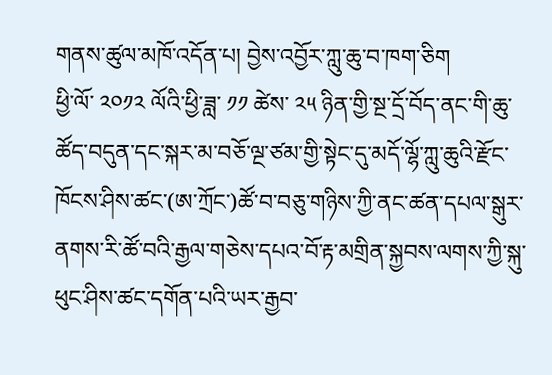གནས་ཚུལ་མཁོ་འདོན་པ། བྱེས་འབྱོར་ཀླུ་ཆུ་བ་ཁག་ཅིག
ཕྱི་ལོ་ ༢༠༡༢ ལོའི་ཕྱི་ཟླ་ ༡༡ ཚེས་ ༢༥ ཉིན་གྱི་སྔ་དྲོ་བོད་ནང་གི་ཆུ་ཚོད་བདུན་དང་སྐར་མ་བཅོ་ལྔ་ཙམ་གྱི་སྟེང་དུ་མདོ་ལྷོ་ཀླུ་ཆུའི་རྫོང་ཁོངས་ཤིས་ཚང་(ཨ་ཀྲོང་)ཚོ་བ་བཅུ་གཉིས་ཀྱི་ནང་ཚན་དཔལ་སྒུར་ནགས་རི་ཚོ་བའི་རྒྱལ་གཅེས་དཔའ་བོ་རྟ་མགྲིན་སྐྱབས་ལགས་ཀྱི་སྐུ་ཕུང་ཤིས་ཚང་དགོན་པའི་ཡར་རྒྱབ་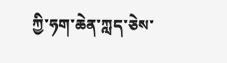ཀྱི་ཧག་ཆེན་ཀླད་ཅེས་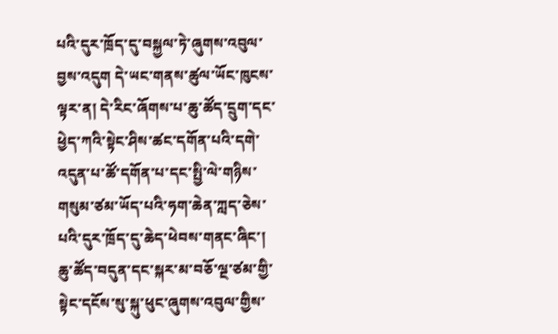པའི་དུར་ཁྲོད་དུ་བསྐྱལ་ཏེ་ཞུགས་འབུལ་བྱས་འདུག དེ་ཡང་གནས་ཚུལ་ཡོང་ཁུངས་ལྟར་ན། དེ་རིང་ཞོགས་པ་ཆུ་ཚོད་དྲུག་དང་ཕྱེད་ཀའི་སྟེང་ཤིས་ཚང་དགོན་པའི་དགེ་འདུན་པ་ཚོ་དགོན་པ་དང་སྤྱི་ལེ་གཉིས་གསུམ་ཙམ་ཡོད་པའི་ཧག་ཆེན་ཀླད་ཅེས་པའི་དུར་ཁྲོད་དུ་ཆེད་ཕེབས་གནང་ཞིང་། ཆུ་ཚོད་བདུན་དང་སྐར་མ་བཅོ་ལྔ་ཙམ་གྱི་སྟེང་དངོས་སུ་སྐུ་ཕུང་ཞུགས་འབུལ་གྱིས་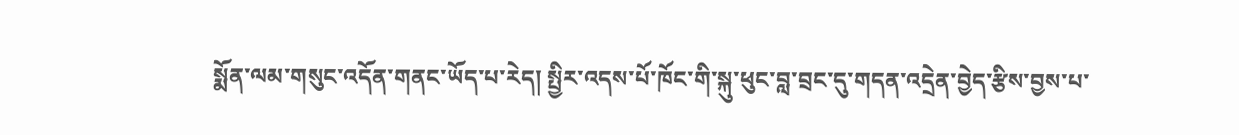སྨོན་ལམ་གསུང་འདོན་གནང་ཡོད་པ་རེད། སྤྱིར་འདས་པོ་ཁོང་གི་སྐུ་ཕུང་བླ་བྲང་དུ་གདན་འདྲེན་བྱེད་རྩིས་བྱས་པ་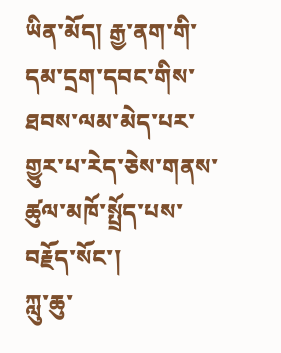ཡིན་མོད། རྒྱ་ནག་གི་དམ་དྲག་དབང་གིས་ཐབས་ལམ་མེད་པར་གྱུར་པ་རེད་ཅེས་གནས་ཚུལ་མཁོ་སྤྲོད་པས་བརྗོད་སོང་།
ཀླུ་ཆུ་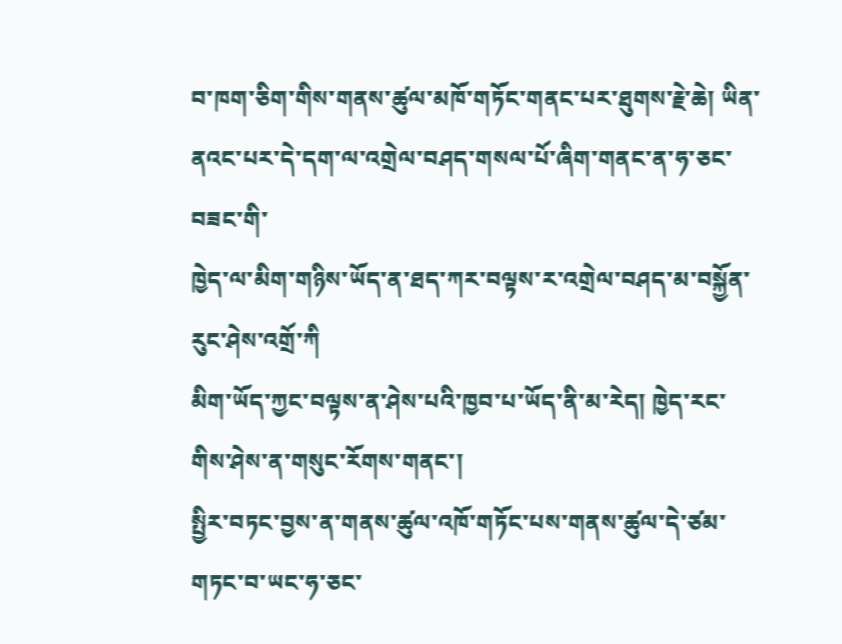བ་ཁག་ཅིག་གིས་གནས་ཚུལ་མཁོ་གཏོང་གནང་པར་ཐུགས་རྗེ་ཆེ། ཡིན་ནའང་པར་དེ་དག་ལ་འགྲེལ་བཤད་གསལ་པོ་ཞིག་གནང་ན་ཧ་ཅང་བཟང་གི་
ཁྱེད་ལ་མིག་གཉིས་ཡོད་ན་ཐད་ཀར་བལྟས་ར་འགྲེལ་བཤད་མ་བསྐྱོན་རུང་ཤེས་འགྲོ་ཀི
མིག་ཡོད་ཀྱང་བལྟས་ན་ཤེས་པའི་ཁྱབ་པ་ཡོད་ནི་མ་རེད། ཁྱེད་རང་གིས་ཤེས་ན་གསུང་རོགས་གནང་།
སྤྱིར་བཏང་བྱས་ན་གནས་ཚུལ་འཁོ་གཏོང་པས་གནས་ཚུལ་དེ་ཙམ་གཏང་བ་ཡང་ཧ་ཅང་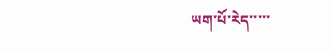ཡག་པོ་རེད་་་་་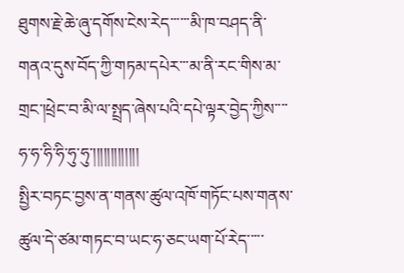ཐུགས་རྗེ་ཆེ་ཞུ་དགོས་ངེས་རེད་་་་་་མི་ཁ་བཤད་ནི་གནའ་དུས་བོད་ཀྱི་གཏམ་དཔེར་་་མ་ནི་རང་གིས་མ་གྲང་།ཕྲེང་བ་མི་ལ་སྤྲད་ཞེས་པའི་དཔེ་ལྟར་བྱེད་ཀྱིས་་་་ཧ་ཧ་ཧི་ཧི་ཧུ་ཧུ་།།།།།།།།།།།།།
སྤྱིར་བཏང་བྱས་ན་གནས་ཚུལ་འཁོ་གཏོང་པས་གནས་ཚུལ་དེ་ཙམ་གཏང་བ་ཡང་ཧ་ཅང་ཡག་པོ་རེད་་་་་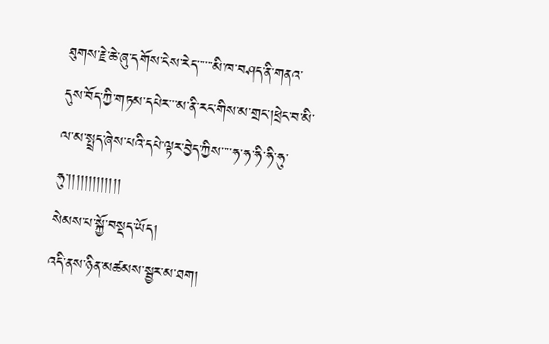ཐུགས་རྗེ་ཆེ་ཞུ་དགོས་ངེས་རེད་་་་་་མི་ཁ་བཤད་ནི་གནའ་དུས་བོད་ཀྱི་གཏམ་དཔེར་་་མ་ནི་རང་གིས་མ་གྲང་།ཕྲེང་བ་མི་ལ་མ་སྤྲད་ཞེས་པའི་དཔེ་ལྟར་བྱེད་ཀྱིས་་་་ཧ་ཧ་ཧི་ཧི་ཧུ་ཧུ་།།།།།།།།།།།།།
སེམས་པ་སྐྱོ་བསྡད་ཡོད།
འདི་ནས་ཉིན་མཚམས་སྦྱར་མ་ཐག།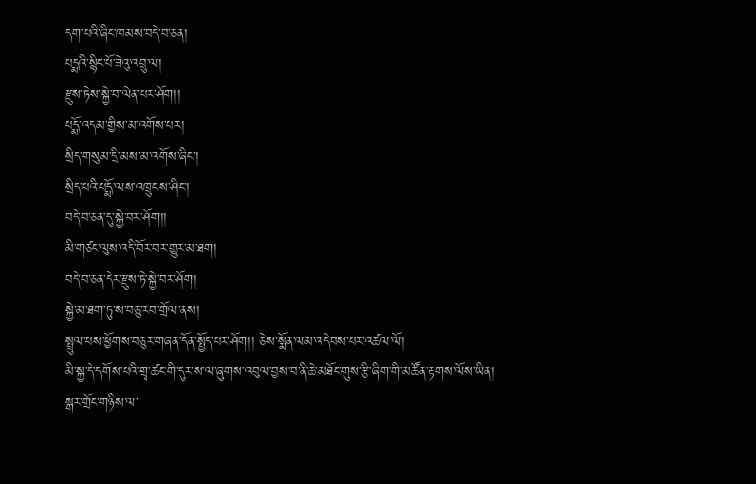དག་པའི་ཞིང་ཁམས་བདེ་བ་ཅན།
པདྨའི་སྙིང་པོ་ཟེའུ་འབྲུ་ལ།
རྫུས་ཏེས་སྐྱེ་བ་ལེན་པར་ཤོག།།
པདྨོ་འདམ་གྱིས་མ་འགོས་པར།
སྲིད་གསུམ་དྲི་མས་མ་འགོས་ཞིང་།
སྲིད་པའི་པདྨོ་ལས་འཁྲུངས་ཤིང་།
བདེ་བ་ཅན་དུ་སྐྱེ་བར་ཤོག།།
མི་གཙང་ལུས་འདི་བོར་བར་གྱུར་མ་ཐག།
བདེ་བ་ཅན་དེར་རྫུས་ཏེ་སྐྱེ་བར་ཤོག།
སྐྱེ་མ་ཐག་ཏུ་ས་བཅུ་རབ་གྲོལ་ནས།
སྤྲུལ་པས་ཕྱོགས་བཅུར་གཞན་དོན་སྤྱོད་པར་ཤོག།། ཅེས་སྨོན་ལམ་འདེབས་པར་འཚལ་ལོ།
མི་སྐྱ་དེ་དགོས་པའི་གྲྭ་ཚང་གི་དུར་ས་ལ་ཞུགས་འབུལ་བྱས་བ་ནི་ཆེ་མཐོང་གུས་རྩི་ཞིག་གི་མཚོན་རྟགས་ལོས་ཡིན། སྒར་གྲོང་གཉིས་ལ་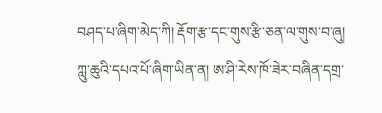བཤད་པ་ཞིག་མེད་ཀི། རྡོག་རྩ་དང་གུས་རྩི་ཅན་ལ་གུས་བ་ཞུ།
ཀླུ་ཆུའི་དཔའ་པོ་ཞིག་ཡིན་ན། ཨ་ཤི་རེས་ཁོ་ཟེར་བཞིན་དགྲ་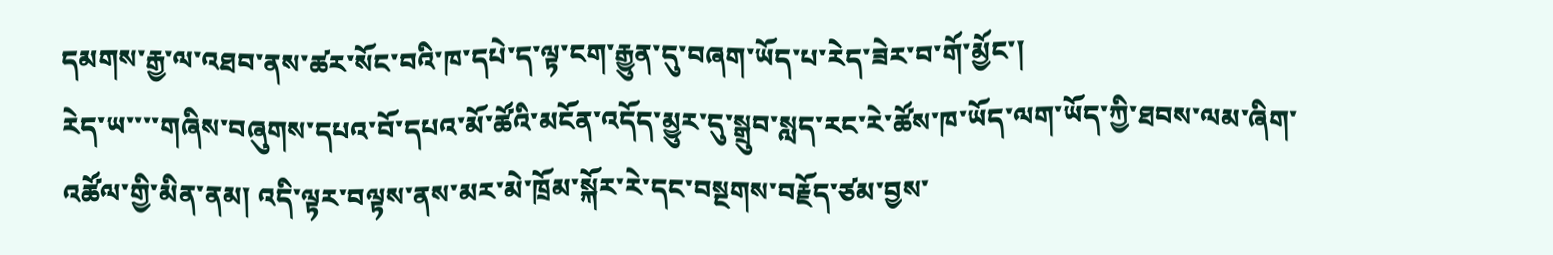དམགས་རྒྱ་ལ་འཐབ་ནས་ཚར་སོང་བའི་ཁ་དཔེ་ད་ལྟ་ངག་རྒྱུན་དུ་བཞག་ཡོད་པ་རེད་ཟེར་བ་གོ་མྱོང་།
རེད་ཡ་་་་གཞིས་བཞུགས་དཔའ་བོ་དཔའ་མོ་ཚོའི་མངོན་འདོད་མྱུར་དུ་སྒྲུབ་སླད་རང་རེ་ཚོས་ཁ་ཡོད་ལག་ཡོད་ཀྱི་ཐབས་ལམ་ཞིག་འཚོལ་གྱི་མིན་ནམ། འདི་ལྟར་བལྟས་ནས་མར་མེ་ཁྲོམ་སྐོར་རེ་དང་བསྔགས་བརྗོད་ཙམ་བྱས་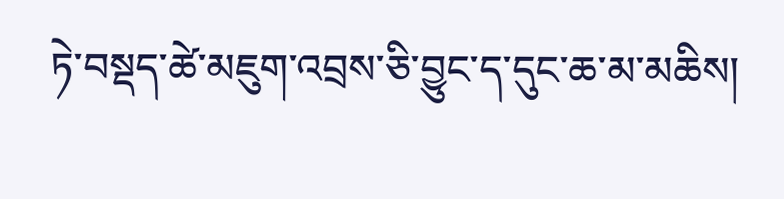ཏེ་བསྡད་ཚེ་མཇུག་འབྲས་ཅི་བྱུང་ད་དུང་ཆ་མ་མཆིས།